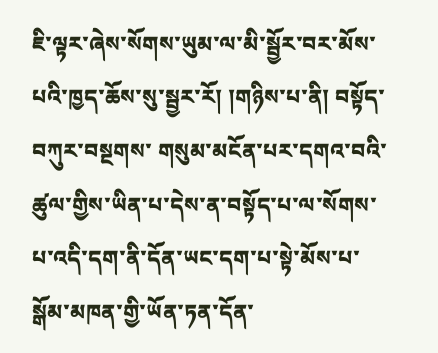ཇི་ལྟར་ཞེས་སོགས་ཡུམ་ལ་མི་སྦྱོར་བར་མོས་པའི་ཁྱད་ཆོས་སུ་སྦྱར་རོ། །གཉིས་པ་ནི། བསྟོད་བཀུར་བསྔགས་ གསུམ་མངོན་པར་དགའ་བའི་ཚུལ་གྱིས་ཡིན་པ་དེས་ན་བསྟོད་པ་ལ་སོགས་པ་འདི་དག་ནི་དོན་ཡང་དག་པ་སྟེ་མོས་པ་སྒོམ་མཁན་གྱི་ཡོན་ཏན་དོན་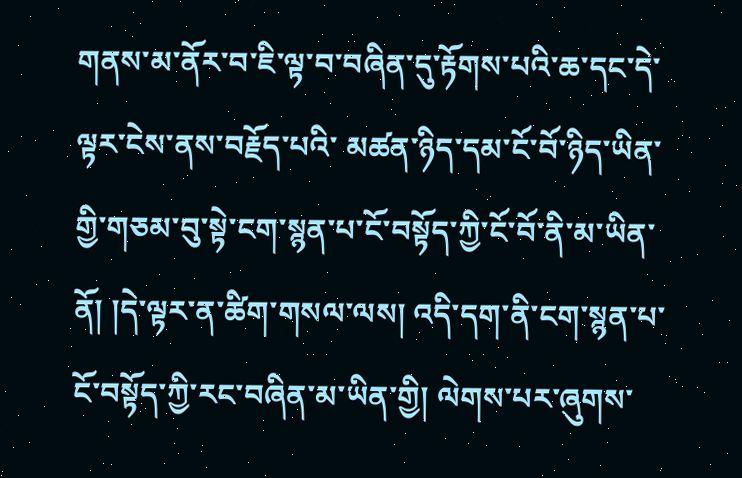གནས་མ་ནོར་བ་ཇི་ལྟ་བ་བཞིན་དུ་རྟོགས་པའི་ཆ་དང་དེ་ལྟར་ངེས་ནས་བརྗོད་པའི་ མཚན་ཉིད་དམ་ངོ་བོ་ཉིད་ཡིན་གྱི་གཅམ་བུ་སྟེ་ངག་སྙན་པ་ངོ་བསྟོད་ཀྱི་ངོ་བོ་ནི་མ་ཡིན་ནོ། །དེ་ལྟར་ན་ཚིག་གསལ་ལས། འདི་དག་ནི་ངག་སྙན་པ་ངོ་བསྟོད་ཀྱི་རང་བཞིན་མ་ཡིན་གྱི། ལེགས་པར་ཞུགས་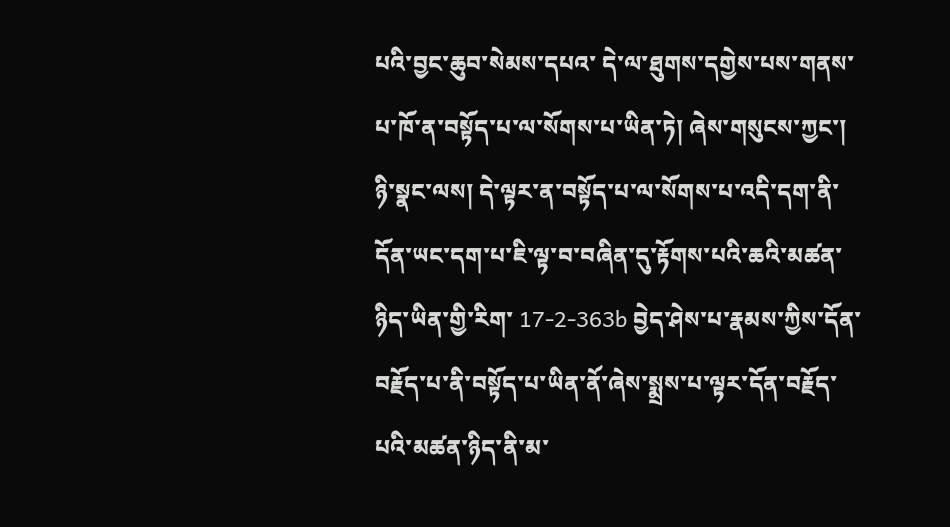པའི་བྱང་ཆུབ་སེམས་དཔའ་ དེ་ལ་ཐུགས་དགྱེས་པས་གནས་པ་ཁོ་ན་བསྟོད་པ་ལ་སོགས་པ་ཡིན་ཏེ། ཞེས་གསུངས་ཀྱང་། ཉི་སྣང་ལས། དེ་ལྟར་ན་བསྟོད་པ་ལ་སོགས་པ་འདི་དག་ནི་དོན་ཡང་དག་པ་ཇི་ལྟ་བ་བཞིན་དུ་རྟོགས་པའི་ཆའི་མཚན་ཉིད་ཡིན་གྱི་རིག་ 17-2-363b བྱེད་ཤེས་པ་རྣམས་ཀྱིས་དོན་བརྗོད་པ་ནི་བསྟོད་པ་ཡིན་ནོ་ཞེས་སྨྲས་པ་ལྟར་དོན་བརྗོད་པའི་མཚན་ཉིད་ནི་མ་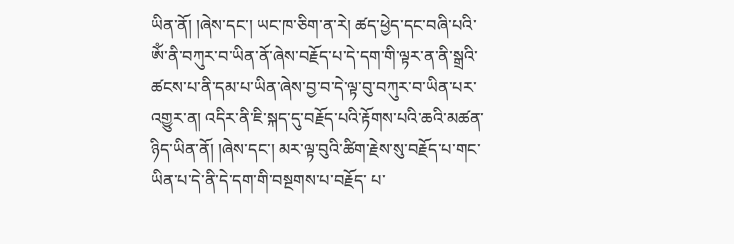ཡིན་ནོ། །ཞེས་དང་། ཡང་ཁ་ཅིག་ན་རེ། ཚད་ཕྱེད་དང་བཞི་པའི་ཨོཾ་ནི་བཀུར་བ་ཡིན་ནོ་ཞེས་བརྗོད་པ་དེ་དག་གི་ལྟར་ན་ནི་སྒྲའི་ ཚངས་པ་ནི་དམ་པ་ཡིན་ཞེས་བྱ་བ་དེ་ལྟ་བུ་བཀུར་བ་ཡིན་པར་འགྱུར་ན། འདིར་ནི་ཇི་སྐད་དུ་བརྗོད་པའི་རྟོགས་པའི་ཆའི་མཚན་ཉིད་ཡིན་ནོ། །ཞེས་དང་། མར་ལྟ་བུའི་ཚིག་རྗེས་སུ་བརྗོད་པ་གང་ཡིན་པ་དེ་ནི་དེ་དག་གི་བསྔགས་པ་བརྗོད་ པ་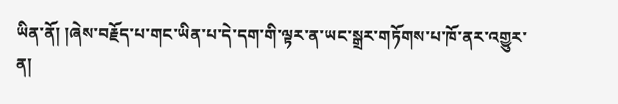ཡིན་ནོ། །ཞེས་བརྗོད་པ་གང་ཡིན་པ་དེ་དག་གི་ལྟར་ན་ཡང་སྒྲར་གཏོགས་པ་ཁོ་ནར་འགྱུར་ན།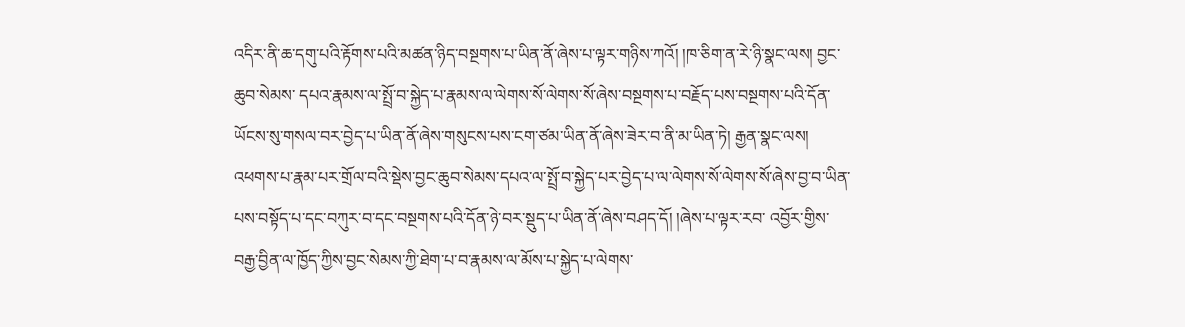འདིར་ནི་ཆ་དགུ་པའི་རྟོགས་པའི་མཚན་ཉིད་བསྔགས་པ་ཡིན་ནོ་ཞེས་པ་ལྟར་གཉིས་ཀའོ། །ཁ་ཅིག་ན་རེ་ཉི་སྣང་ལས། བྱང་ཆུབ་སེམས་ དཔའ་རྣམས་ལ་སྤྲོ་བ་སྐྱེད་པ་རྣམས་ལ་ལེགས་སོ་ལེགས་སོ་ཞེས་བསྔགས་པ་བརྗོད་པས་བསྔགས་པའི་དོན་ཡོངས་སུ་གསལ་བར་བྱེད་པ་ཡིན་ནོ་ཞེས་གསུངས་པས་ངག་ཙམ་ཡིན་ནོ་ཞེས་ཟེར་བ་ནི་མ་ཡིན་ཏེ། རྒྱན་སྣང་ལས། འཕགས་པ་རྣམ་པར་གྲོལ་བའི་སྡེས་བྱང་ཆུབ་སེམས་དཔའ་ལ་སྤྲོ་བ་སྐྱེད་པར་བྱེད་པ་ལ་ལེགས་སོ་ལེགས་སོ་ཞེས་བྱ་བ་ཡིན་པས་བསྟོད་པ་དང་བཀུར་བ་དང་བསྔགས་པའི་དོན་ཉེ་བར་སྡུད་པ་ཡིན་ནོ་ཞེས་བཤད་དོ། །ཞེས་པ་ལྟར་རབ་ འབྱོར་གྱིས་བརྒྱ་བྱིན་ལ་ཁྱོད་ཀྱིས་བྱང་སེམས་ཀྱི་ཐེག་པ་བ་རྣམས་ལ་མོས་པ་སྐྱེད་པ་ལེགས་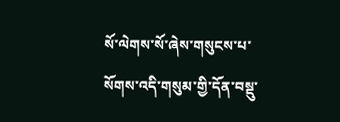སོ་ལེགས་སོ་ཞེས་གསུངས་པ་སོགས་འདི་གསུམ་གྱི་དོན་བསྡུ་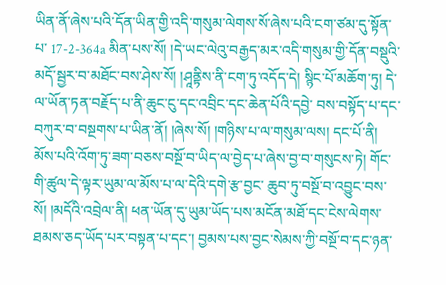ཡིན་ནོ་ཞེས་པའི་དོན་ཡིན་གྱི་འདི་གསུམ་ལེགས་སོ་ཞེས་པའི་ངག་ཙམ་དུ་སྟོན་པ་ 17-2-364a མིན་པས་སོ། །དེ་ཡང་ལེའུ་བརྒྱད་མར་འདི་གསུམ་གྱི་དོན་བསྡུའི་མདོ་སྦྱར་བ་མཐོང་བས་ཤེས་སོ། །ཤཱནྟིས་ནི་ངག་ཏུ་འདོད་དེ། སྙིང་པོ་མཆོག་ཏུ། དེ་ལ་ཡོན་ཏན་བརྗོད་པ་ནི་ཆུང་ངུ་དང་འབྲིང་དང་ཆེན་པོའི་དབྱེ་ བས་བསྟོད་པ་དང་བཀུར་བ་བསྔགས་པ་ཡིན་ནོ། །ཞེས་སོ། །གཉིས་པ་ལ་གསུམ་ལས། དང་པོ་ནི། མོས་པའི་འོག་ཏུ་ཟག་བཅས་བསྔོ་བ་ཡིད་ལ་བྱེད་པ་ཞེས་བྱ་བ་གསུངས་ཏེ། གོང་གི་ཚུལ་དེ་ལྟར་ཡུམ་ལ་མོས་པ་ལ་དེའི་དགེ་རྩ་བྱང་ ཆུབ་ཏུ་བསྔོ་བ་འབྱུང་བས་སོ། །མདོའི་འབྲེལ་ནི། ཕན་ཡོན་དུ་ཡུམ་ཡོད་པས་མངོན་མཐོ་དང་ངེས་ལེགས་ཐམས་ཅད་ཡོད་པར་བསྟན་པ་དང་། བྱམས་པས་བྱང་སེམས་ཀྱི་བསྔོ་བ་དང་ཉན་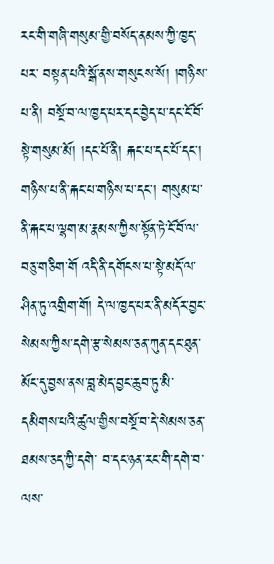རང་གི་གཞི་གསུམ་གྱི་བསོད་ནམས་ཀྱི་ཁྱད་པར་ བསྟན་པའི་སྒོ་ནས་གསུངས་སོ། །གཉིས་པ་ནི། བསྔོ་བ་ལ་ཁྱད་པར་དང་བྱེད་པ་དང་ངོ་བོ་སྟེ་གསུམ་མོ། །དང་པོ་ནི། རྐང་པ་དང་པོ་དང་། གཉིས་པ་ནི་རྐང་པ་གཉིས་པ་དང་། གསུམ་པ་ནི་རྐང་པ་ལྷག་མ་རྣམས་ཀྱིས་སྟོན་ཏེ་ངོ་བོ་ལ་བཅུ་གཅིག་གོ འདི་ནི་དགོངས་པ་སྟེ་མདོ་ལ་ཤིན་ཏུ་འགྲིག་གོ། དེ་ལ་ཁྱད་པར་ནི་མདོར་བྱང་སེམས་ཀྱིས་དགེ་རྩ་སེམས་ཅན་ཀུན་དང་ཐུན་མོང་དུ་བྱས་ནས་བླ་མེད་བྱང་ཆུབ་ཏུ་མི་དམིགས་པའི་ཚུལ་གྱིས་བསྔོ་བ་དེ་སེམས་ཅན་ཐམས་ཅད་ཀྱི་དགེ་ བ་དང་ཉན་རང་གི་དགེ་བ་ལས་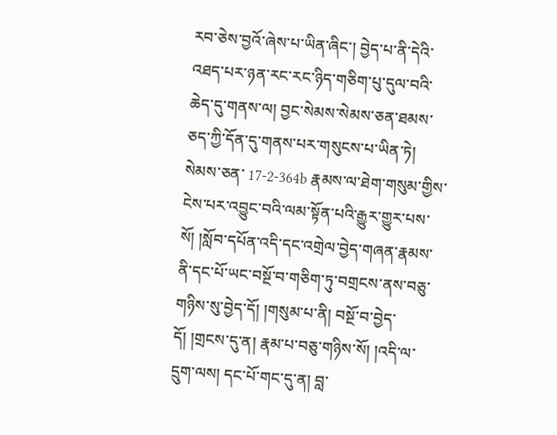རབ་ཅེས་བྱའོ་ཞེས་པ་ཡིན་ཞིང་། བྱེད་པ་ནི་དེའི་འཐད་པར་ཉན་རང་རང་ཉིད་གཅིག་པུ་དུལ་བའི་ཆེད་དུ་གནས་ལ། བྱང་སེམས་སེམས་ཅན་ཐམས་ཅད་ཀྱི་དོན་དུ་གནས་པར་གསུངས་པ་ཡིན་ཏེ། སེམས་ཅན་ 17-2-364b རྣམས་ལ་ཐེག་གསུམ་གྱིས་ངེས་པར་འབྱུང་བའི་ལམ་སྟོན་པའི་རྒྱུར་གྱུར་པས་སོ། །སློབ་དཔོན་འདི་དང་འགྲེལ་བྱེད་གཞན་རྣམས་ནི་དང་པོ་ཡང་བསྔོ་བ་གཅིག་ཏུ་བགྲངས་ནས་བཅུ་གཉིས་སུ་བྱེད་དོ། །གསུམ་པ་ནི། བསྔོ་བ་བྱེད་དོ། །གྲངས་དུ་ན། རྣམ་པ་བཅུ་གཉིས་སོ། །འདི་ལ་དྲུག་ལས། དང་པོ་གང་དུ་ན། བླ་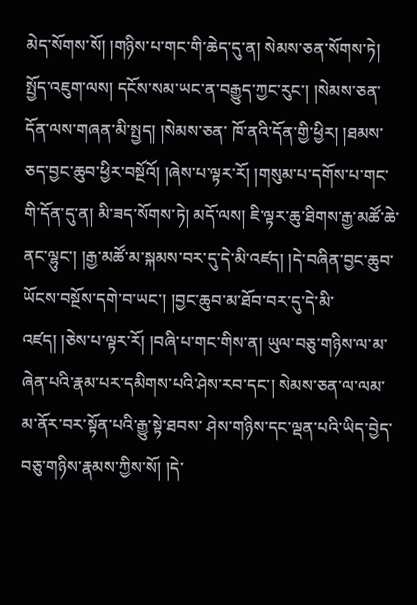མེད་སོགས་སོ། །གཉིས་པ་གང་གི་ཆེད་དུ་ན། སེམས་ཅན་སོགས་ཏེ། སྤྱོད་འཇུག་ལས། དངོས་སམ་ཡང་ན་བརྒྱུད་ཀྱང་རུང་། །སེམས་ཅན་དོན་ལས་གཞན་མི་སྤྱད། །སེམས་ཅན་ ཁོ་ནའི་དོན་གྱི་ཕྱིར། །ཐམས་ཅད་བྱང་ཆུབ་ཕྱིར་བསྔོའོ། །ཞེས་པ་ལྟར་རོ། །གསུམ་པ་དགོས་པ་གང་གི་དོན་དུ་ན། མི་ཟད་སོགས་ཏེ། མདོ་ལས། ཇི་ལྟར་ཆུ་ཐིགས་རྒྱ་མཚོ་ཆེ་ནང་ལྷུང་། །རྒྱ་མཚོ་མ་སྐམས་བར་དུ་དེ་མི་འཛད། །དེ་བཞིན་བྱང་ཆུབ་ ཡོངས་བསྔོས་དགེ་བ་ཡང་། །བྱང་ཆུབ་མ་ཐོབ་བར་དུ་དེ་མི་འཛད། །ཅེས་པ་ལྟར་རོ། །བཞི་པ་གང་གིས་ན། ཡུལ་བཅུ་གཉིས་ལ་མ་ཞེན་པའི་རྣམ་པར་དམིགས་པའི་ཤེས་རབ་དང་། སེམས་ཅན་ལ་ལམ་མ་ནོར་བར་སྟོན་པའི་རྒྱུ་སྟེ་ཐབས་ ཤེས་གཉིས་དང་ལྡན་པའི་ཡིད་བྱེད་བཅུ་གཉིས་རྣམས་ཀྱིས་སོ། །དེ་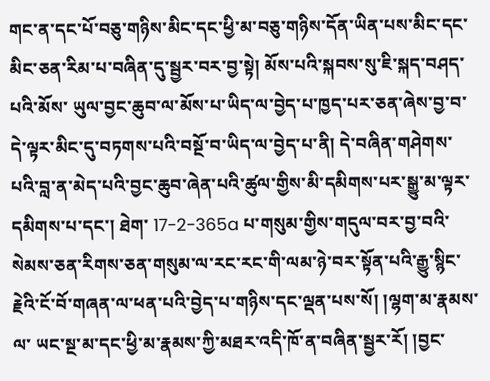གང་ན་དང་པོ་བཅུ་གཉིས་མིང་དང་ཕྱི་མ་བཅུ་གཉིས་དོན་ཡིན་པས་མིང་དང་མིང་ཅན་རིམ་པ་བཞིན་དུ་སྦྱར་བར་བྱ་སྟེ། མོས་པའི་སྐབས་སུ་ཇི་སྐད་བཤད་པའི་མོས་ ཡུལ་བྱང་ཆུབ་ལ་མོས་པ་ཡིད་ལ་བྱེད་པ་ཁྱད་པར་ཅན་ཞེས་བྱ་བ་དེ་ལྟར་མིང་དུ་བཏགས་པའི་བསྔོ་བ་ཡིད་ལ་བྱེད་པ་ནི། དེ་བཞིན་གཤེགས་པའི་བླ་ན་མེད་པའི་བྱང་ཆུབ་ཞེན་པའི་ཚུལ་གྱིས་མི་དམིགས་པར་སྒྱུ་མ་ལྟར་དམིགས་པ་དང་། ཐེག་ 17-2-365a པ་གསུམ་གྱིས་གདུལ་བར་བྱ་བའི་སེམས་ཅན་རིགས་ཅན་གསུམ་ལ་རང་རང་གི་ལམ་ཉེ་བར་སྟོན་པའི་རྒྱུ་སྙིང་རྗེའི་ངོ་བོ་གཞན་ལ་ཕན་པའི་བྱེད་པ་གཉིས་དང་ལྡན་པས་སོ། །ལྷག་མ་རྣམས་ལ་ ཡང་སྔ་མ་དང་ཕྱི་མ་རྣམས་ཀྱི་མཐར་འདི་ཁོ་ན་བཞིན་སྦྱར་རོ། །བྱང་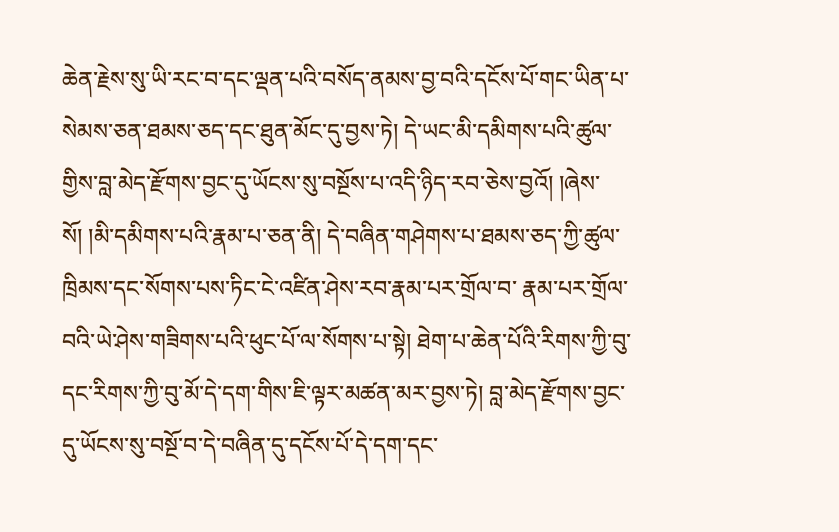ཆེན་རྗེས་སུ་ཡི་རང་བ་དང་ལྡན་པའི་བསོད་ནམས་བྱ་བའི་དངོས་པོ་གང་ཡིན་པ་སེམས་ཅན་ཐམས་ཅད་དང་ཐུན་མོང་དུ་བྱས་ཏེ། དེ་ཡང་མི་དམིགས་པའི་ཚུལ་ གྱིས་བླ་མེད་རྫོགས་བྱང་དུ་ཡོངས་སུ་བསྔོས་པ་འདི་ཉིད་རབ་ཅེས་བྱའོ། །ཞེས་སོ། །མི་དམིགས་པའི་རྣམ་པ་ཅན་ནི། དེ་བཞིན་གཤེགས་པ་ཐམས་ཅད་ཀྱི་ཚུལ་ཁྲིམས་དང་སོགས་པས་ཏིང་ངེ་འཛིན་ཤེས་རབ་རྣམ་པར་གྲོལ་བ་ རྣམ་པར་གྲོལ་བའི་ཡེ་ཤེས་གཟིགས་པའི་ཕུང་པོ་ལ་སོགས་པ་སྟེ། ཐེག་པ་ཆེན་པོའི་རིགས་ཀྱི་བུ་དང་རིགས་ཀྱི་བུ་མོ་དེ་དག་གིས་ཇི་ལྟར་མཚན་མར་བྱས་ཏེ། བླ་མེད་རྫོགས་བྱང་དུ་ཡོངས་སུ་བསྔོ་བ་དེ་བཞིན་དུ་དངོས་པོ་དེ་དག་དང་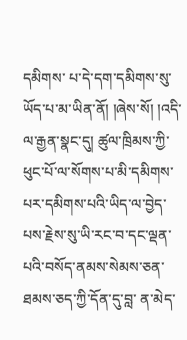དམིགས་ པ་དེ་དག་དམིགས་སུ་ཡོད་པ་མ་ཡིན་ནོ། །ཞེས་སོ། །འདི་ལ་རྒྱན་སྣང་དུ། ཚུལ་ཁྲིམས་ཀྱི་ཕུང་པོ་ལ་སོགས་པ་མི་དམིགས་པར་དམིགས་པའི་ཡིད་ལ་བྱེད་པས་རྗེས་སུ་ཡི་རང་བ་དང་ལྡན་པའི་བསོད་ནམས་སེམས་ཅན་ཐམས་ཅད་ཀྱི་དོན་དུ་བླ་ ན་མེད་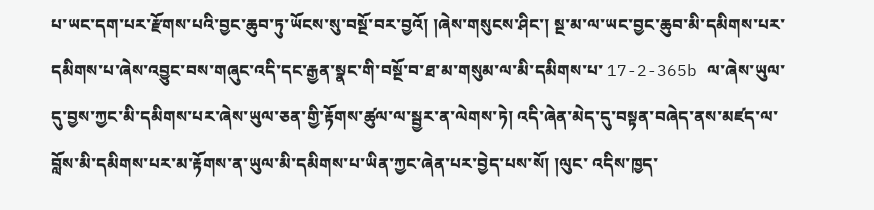པ་ཡང་དག་པར་རྫོགས་པའི་བྱང་ཆུབ་ཏུ་ཡོངས་སུ་བསྔོ་བར་བྱའོ། །ཞེས་གསུངས་ཤིང་། སྔ་མ་ལ་ཡང་བྱང་ཆུབ་མི་དམིགས་པར་དམིགས་པ་ཞེས་འབྱུང་བས་གཞུང་འདི་དང་རྒྱན་སྣང་གི་བསྔོ་བ་ཐ་མ་གསུམ་ལ་མི་དམིགས་པ་ 17-2-365b ལ་ཞེས་ཡུལ་དུ་བྱས་ཀྱང་མི་དམིགས་པར་ཞེས་ཡུལ་ཅན་གྱི་རྟོགས་ཚུལ་ལ་སྦྱར་ན་ལེགས་ཏེ། འདི་ཞེན་མེད་དུ་བསྟན་བཞེད་ནས་མཛད་ལ་བློས་མི་དམིགས་པར་མ་རྟོགས་ན་ཡུལ་མི་དམིགས་པ་ཡིན་ཀྱང་ཞེན་པར་བྱེད་པས་སོ། །ལུང་ འདིས་ཁྱད་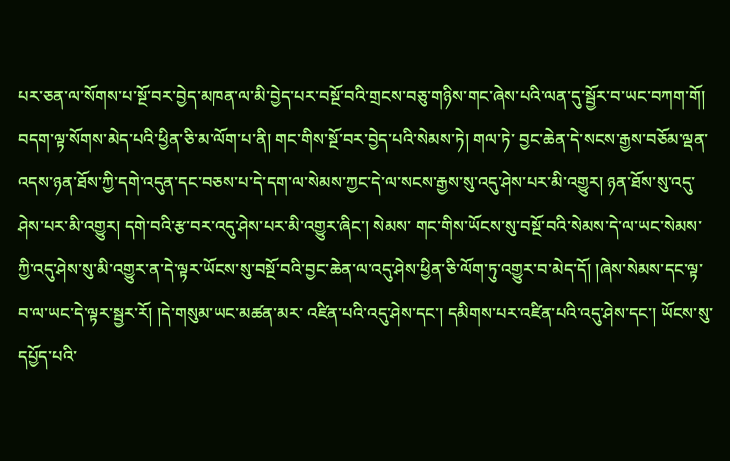པར་ཅན་ལ་སོགས་པ་སྔོ་བར་བྱེད་མཁན་ལ་མི་བྱེད་པར་བསྔོ་བའི་གྲངས་བཅུ་གཉིས་གང་ཞེས་པའི་ལན་དུ་སྦྱོར་བ་ཡང་བཀག་གོ། བདག་ལྟ་སོགས་མེད་པའི་ཕྱིན་ཅི་མ་ལོག་པ་ནི། གང་གིས་སྔོ་བར་བྱེད་པའི་སེམས་ཏེ། གལ་ཏེ་ བྱང་ཆེན་དེ་སངས་རྒྱས་བཅོམ་ལྡན་འདས་ཉན་ཐོས་ཀྱི་དགེ་འདུན་དང་བཅས་པ་དེ་དག་ལ་སེམས་ཀྱང་དེ་ལ་སངས་རྒྱས་སུ་འདུ་ཤེས་པར་མི་འགྱུར། ཉན་ཐོས་སུ་འདུ་ཤེས་པར་མི་འགྱུར། དགེ་བའི་རྩ་བར་འདུ་ཤེས་པར་མི་འགྱུར་ཞིང་། སེམས་ གང་གིས་ཡོངས་སུ་བསྔོ་བའི་སེམས་དེ་ལ་ཡང་སེམས་ཀྱི་འདུ་ཤེས་སུ་མི་འགྱུར་ན་དེ་ལྟར་ཡོངས་སུ་བསྔོ་བའི་བྱང་ཆེན་ལ་འདུ་ཤེས་ཕྱིན་ཅི་ལོག་ཏུ་འགྱུར་བ་མེད་དོ། །ཞེས་སེམས་དང་ལྟ་བ་ལ་ཡང་དེ་ལྟར་སྦྱར་རོ། །དེ་གསུམ་ཡང་མཚན་མར་ འཛིན་པའི་འདུ་ཤེས་དང་། དམིགས་པར་འཛིན་པའི་འདུ་ཤེས་དང་། ཡོངས་སུ་དཔྱོད་པའི་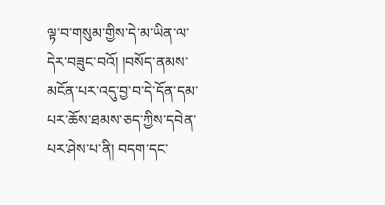ལྟ་བ་གསུམ་གྱིས་དེ་མ་ཡིན་ལ་དེར་བཟུང་བའོ། །བསོད་ནམས་མངོན་པར་འདུ་བྱ་བ་དེ་དོན་དམ་པར་ཆོས་ཐམས་ཅད་ཀྱིས་དབེན་པར་ཤེས་པ་ནི། བདག་དང་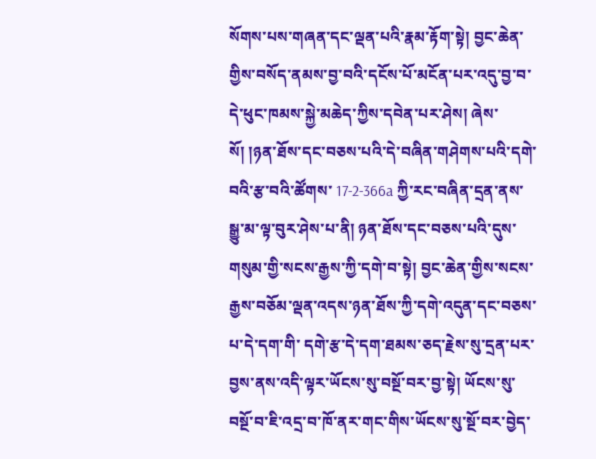སོགས་པས་གཞན་དང་ལྡན་པའི་རྣམ་རྟོག་སྟེ། བྱང་ཆེན་གྱིས་བསོད་ནམས་བྱ་བའི་དངོས་པོ་མངོན་པར་འདུ་བྱ་བ་དེ་ཕུང་ཁམས་སྐྱེ་མཆེད་ཀྱིས་དབེན་པར་ཤེས། ཞེས་སོ། །ཉན་ཐོས་དང་བཅས་པའི་དེ་བཞིན་གཤེགས་པའི་དགེ་བའི་རྩ་བའི་ཚོགས་ 17-2-366a ཀྱི་རང་བཞིན་དྲན་ནས་སྒྱུ་མ་ལྟ་བུར་ཤེས་པ་ནི། ཉན་ཐོས་དང་བཅས་པའི་དུས་གསུམ་གྱི་སངས་རྒྱས་ཀྱི་དགེ་བ་སྟེ། བྱང་ཆེན་གྱིས་སངས་རྒྱས་བཅོམ་ལྡན་འདས་ཉན་ཐོས་ཀྱི་དགེ་འདུན་དང་བཅས་པ་དེ་དག་གི་ དགེ་རྩ་དེ་དག་ཐམས་ཅད་རྗེས་སུ་དྲན་པར་བྱས་ནས་འདི་ལྟར་ཡོངས་སུ་བསྔོ་བར་བྱ་སྟེ། ཡོངས་སུ་བསྔོ་བ་ཇི་འདྲ་བ་ཁོ་ནར་གང་གིས་ཡོངས་སུ་སྔོ་བར་བྱེད་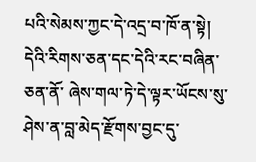པའི་སེམས་ཀྱང་དེ་འདྲ་བ་ཁོ་ན་སྟེ། དེའི་རིགས་ཅན་དང་དེའི་རང་བཞིན་ཅན་ནོ་ ཞེས་གལ་ཏེ་དེ་ལྟར་ཡོངས་སུ་ཤེས་ན་བླ་མེད་རྫོགས་བྱང་དུ་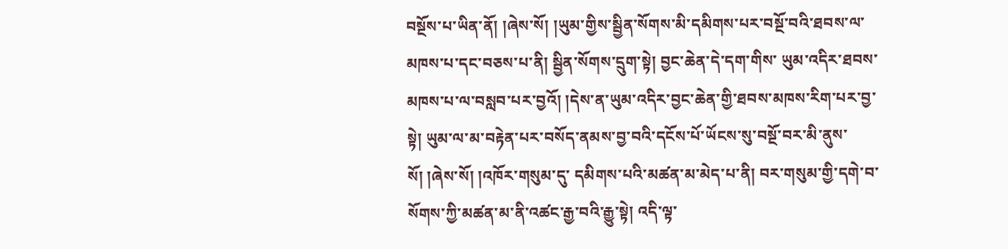བསྔོས་པ་ཡིན་ནོ། །ཞེས་སོ། །ཡུམ་གྱིས་སྦྱིན་སོགས་མི་དམིགས་པར་བསྔོ་བའི་ཐབས་ལ་མཁས་པ་དང་བཅས་པ་ནི། སྦྱིན་སོགས་དྲུག་སྟེ། བྱང་ཆེན་དེ་དག་གིས་ ཡུམ་འདིར་ཐབས་མཁས་པ་ལ་བསླབ་པར་བྱའོ། །དེས་ན་ཡུམ་འདིར་བྱང་ཆེན་གྱི་ཐབས་མཁས་རིག་པར་བྱ་སྟེ། ཡུམ་ལ་མ་བརྟེན་པར་བསོད་ནམས་བྱ་བའི་དངོས་པོ་ཡོངས་སུ་བསྔོ་བར་མི་ནུས་སོ། །ཞེས་སོ། །འཁོར་གསུམ་དུ་ དམིགས་པའི་མཚན་མ་མེད་པ་ནི། བར་གསུམ་གྱི་དགེ་བ་སོགས་ཀྱི་མཚན་མ་ནི་འཚང་རྒྱ་བའི་རྒྱུ་སྟེ། འདི་ལྟ་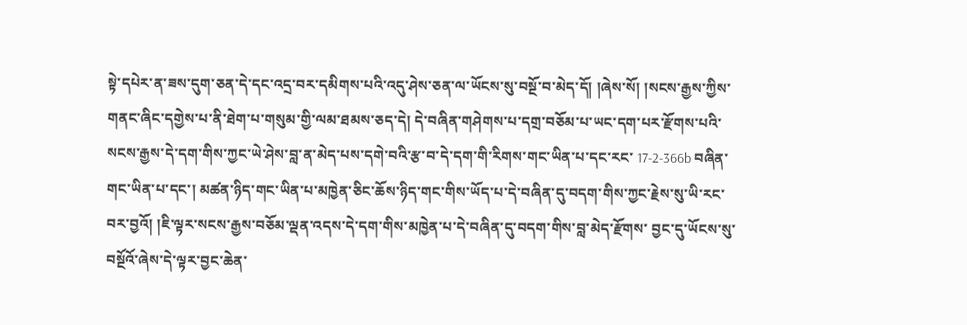སྟེ་དཔེར་ན་ཟས་དུག་ཅན་དེ་དང་འདྲ་བར་དམིགས་པའི་འདུ་ཤེས་ཅན་ལ་ཡོངས་སུ་བསྔོ་བ་མེད་དོ། །ཞེས་སོ། །སངས་རྒྱས་ཀྱིས་ གནང་ཞིང་དགྱེས་པ་ནི་ཐེག་པ་གསུམ་གྱི་ལམ་ཐམས་ཅད་དེ། དེ་བཞིན་གཤེགས་པ་དགྲ་བཅོམ་པ་ཡང་དག་པར་རྫོགས་པའི་སངས་རྒྱས་དེ་དག་གིས་ཀྱང་ཡེ་ཤེས་བླ་ན་མེད་པས་དགེ་བའི་རྩ་བ་དེ་དག་གི་རིགས་གང་ཡིན་པ་དང་རང་ 17-2-366b བཞིན་གང་ཡིན་པ་དང་། མཚན་ཉིད་གང་ཡིན་པ་མཁྱེན་ཅིང་ཆོས་ཉིད་གང་གིས་ཡོད་པ་དེ་བཞིན་དུ་བདག་གིས་ཀྱང་རྗེས་སུ་ཡི་རང་བར་བྱའོ། །ཇི་ལྟར་སངས་རྒྱས་བཅོམ་ལྡན་འདས་དེ་དག་གིས་མཁྱེན་པ་དེ་བཞིན་དུ་བདག་གིས་བླ་མེད་རྫོགས་ བྱང་དུ་ཡོངས་སུ་བསྔོའོ་ཞེས་དེ་ལྟར་བྱང་ཆེན་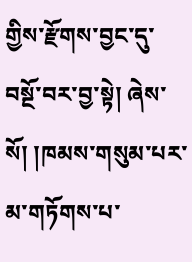གྱིས་རྫོགས་བྱང་དུ་བསྔོ་བར་བྱ་སྟེ། ཞེས་སོ། །ཁམས་གསུམ་པར་མ་གཏོགས་པ་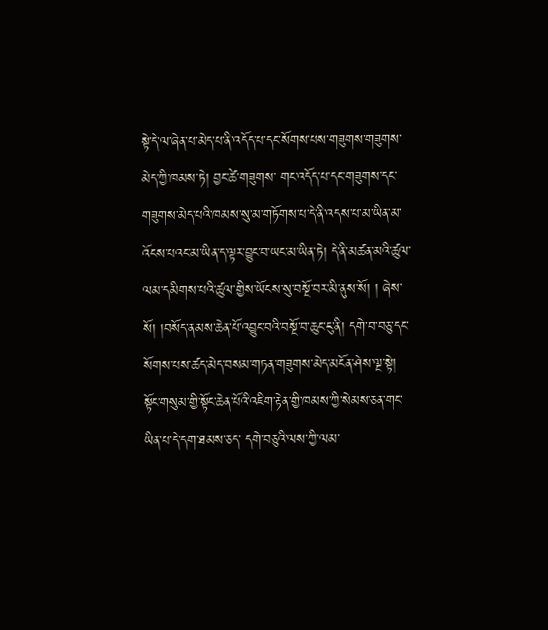སྟེ་དེ་ལ་ཞེན་པ་མེད་པ་ནི་འདོད་པ་དང་སོགས་པས་གཟུགས་གཟུགས་མེད་ཀྱི་ཁམས་ཏེ། བྱང་ཚེ་གཟུགས་ གང་འདོད་པ་དང་གཟུགས་དང་གཟུགས་མེད་པའི་ཁམས་སུ་མ་གཏོགས་པ་དེ་ནི་འདས་པ་མ་ཡིན་མ་འོངས་པའང་མ་ཡིན་ད་ལྟར་བྱུང་བ་ཡང་མ་ཡིན་ཏེ། དེ་ནི་མཚན་མའི་ཚུལ་ལམ་དམིགས་པའི་ཚུལ་གྱིས་ཡོངས་སུ་བསྔོ་བར་མི་ནུས་སོ། ། ཞེས་སོ། །བསོད་ནམས་ཆེན་པོ་འབྱུང་བའི་བསྔོ་བ་ཆུང་ངུ་ནི། དགེ་བ་བཅུ་དང་སོགས་པས་ཚད་མེད་བསམ་གཏན་གཟུགས་མེད་མངོན་ཤེས་ལྔ་སྟེ། སྟོང་གསུམ་གྱི་སྟོང་ཆེན་པོའི་འཇིག་རྟེན་གྱི་ཁམས་ཀྱི་སེམས་ཅན་གང་ཡིན་པ་དེ་དག་ཐམས་ཅད་ དགེ་བཅུའི་ལས་ཀྱི་ལམ་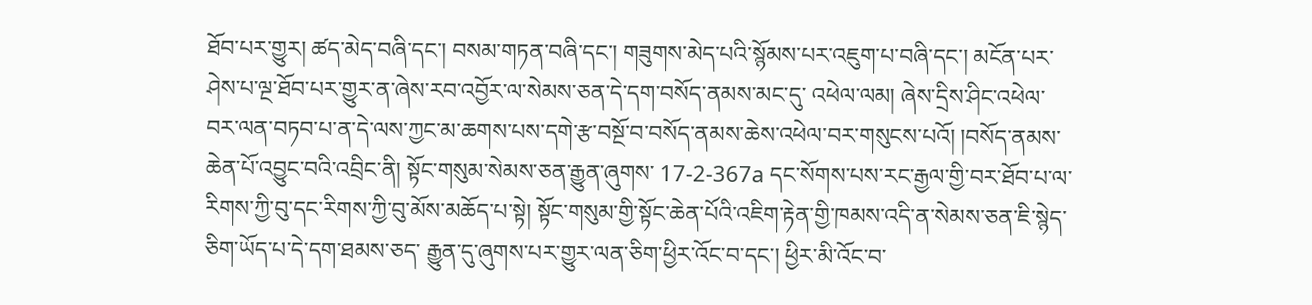ཐོབ་པར་གྱུར། ཚད་མེད་བཞི་དང་། བསམ་གཏན་བཞི་དང་། གཟུགས་མེད་པའི་སྙོམས་པར་འཇུག་པ་བཞི་དང་། མངོན་པར་ཤེས་པ་ལྔ་ཐོབ་པར་གྱུར་ན་ཞེས་རབ་འབྱོར་ལ་སེམས་ཅན་དེ་དག་བསོད་ནམས་མང་དུ་ འཕེལ་ལམ། ཞེས་དྲིས་ཤིང་འཕེལ་བར་ལན་བཏབ་པ་ན་དེ་ལས་ཀྱང་མ་ཆགས་པས་དགེ་རྩ་བསྔོ་བ་བསོད་ནམས་ཆེས་འཕེལ་བར་གསུངས་པའོ། །བསོད་ནམས་ཆེན་པོ་འབྱུང་བའི་འབྲིང་ནི། སྟོང་གསུམ་སེམས་ཅན་རྒྱུན་ཞུགས་ 17-2-367a དང་སོགས་པས་རང་རྒྱལ་གྱི་བར་ཐོབ་པ་ལ་རིགས་ཀྱི་བུ་དང་རིགས་ཀྱི་བུ་མོས་མཆོད་པ་སྟེ། སྟོང་གསུམ་གྱི་སྟོང་ཆེན་པོའི་འཇིག་རྟེན་གྱི་ཁམས་འདི་ན་སེམས་ཅན་ཇི་སྙེད་ཅིག་ཡོད་པ་དེ་དག་ཐམས་ཅད་ རྒྱུན་དུ་ཞུགས་པར་གྱུར་ལན་ཅིག་ཕྱིར་འོང་བ་དང་། ཕྱིར་མི་འོང་བ་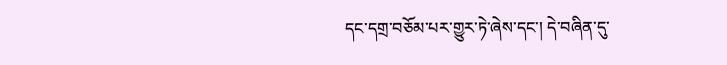དང་དགྲ་བཅོམ་པར་གྱུར་ཏེ་ཞེས་དང་། དེ་བཞིན་དུ་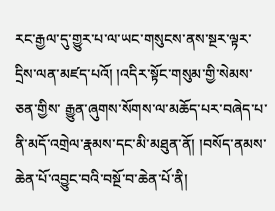རང་རྒྱལ་དུ་གྱུར་པ་ལ་ཡང་གསུངས་ནས་སྔར་ལྟར་དྲིས་ལན་མཛད་པའོ། །འདིར་སྟོང་གསུམ་གྱི་སེམས་ཅན་གྱིས་ རྒྱུན་ཞུགས་སོགས་ལ་མཆོད་པར་བཞེད་པ་ནི་མདོ་འགྲེལ་རྣམས་དང་མི་མཐུན་ནོ། །བསོད་ནམས་ཆེན་པོ་འབྱུང་བའི་བསྔོ་བ་ཆེན་པོ་ནི།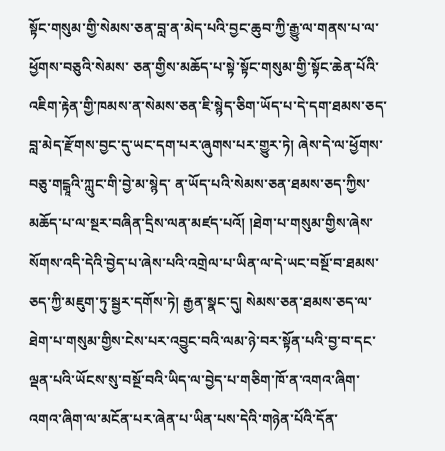སྟོང་གསུམ་གྱི་སེམས་ཅན་བླ་ན་མེད་པའི་བྱང་ཆུབ་ཀྱི་རྒྱུ་ལ་གནས་པ་ལ་ཕྱོགས་བཅུའི་སེམས་ ཅན་གྱིས་མཆོད་པ་སྟེ་སྟོང་གསུམ་གྱི་སྟོང་ཆེན་པོའི་འཇིག་རྟེན་གྱི་ཁམས་ན་སེམས་ཅན་ཇི་སྙེད་ཅིག་ཡོད་པ་དེ་དག་ཐམས་ཅད་བླ་མེད་རྫོགས་བྱང་དུ་ཡང་དག་པར་ཞུགས་པར་གྱུར་ཏེ། ཞེས་དེ་ལ་ཕྱོགས་བཅུ་གངྒཱའི་ཀླུང་གི་བྱེ་མ་སྙེད་ ན་ཡོད་པའི་སེམས་ཅན་ཐམས་ཅད་ཀྱིས་མཆོད་པ་ལ་སྔར་བཞིན་དྲིས་ལན་མཛད་པའོ། །ཐེག་པ་གསུམ་གྱིས་ཞེས་སོགས་འདི་དེའི་བྱེད་པ་ཞེས་པའི་འགྲེལ་པ་ཡིན་ལ་དེ་ཡང་བསྔོ་བ་ཐམས་ཅད་ཀྱི་མཇུག་ཏུ་སྦྱར་དགོས་ཏེ། རྒྱན་སྣང་དུ། སེམས་ཅན་ཐམས་ཅད་ལ་ཐེག་པ་གསུམ་གྱིས་ངེས་པར་འབྱུང་བའི་ལམ་ཉེ་བར་སྟོན་པའི་བྱ་བ་དང་ལྡན་པའི་ཡོངས་སུ་བསྔོ་བའི་ཡིད་ལ་བྱེད་པ་གཅིག་ཁོ་ན་འགའ་ཞིག་འགའ་ཞིག་ལ་མངོན་པར་ཞེན་པ་ཡིན་པས་དེའི་གཉེན་པོའི་དོན་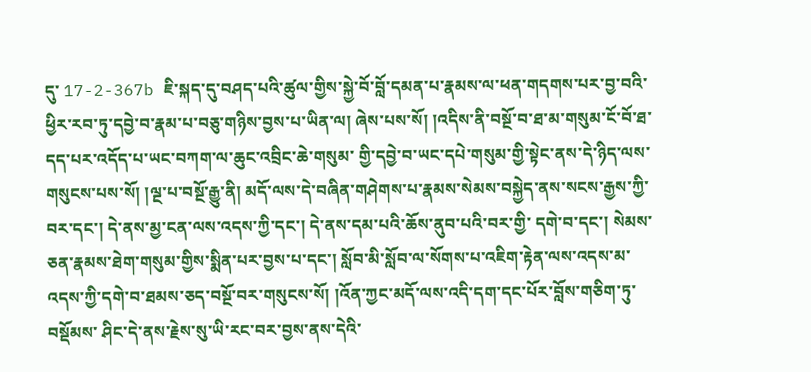དུ་ 17-2-367b ཇི་སྐད་དུ་བཤད་པའི་ཚུལ་གྱིས་སྐྱེ་བོ་བློ་དམན་པ་རྣམས་ལ་ཕན་གདགས་པར་བྱ་བའི་ཕྱིར་རབ་ཏུ་དབྱེ་བ་རྣམ་པ་བཅུ་གཉིས་བྱས་པ་ཡིན་ལ། ཞེས་པས་སོ། །འདིས་ནི་བསྔོ་བ་ཐ་མ་གསུམ་ངོ་བོ་ཐ་དད་པར་འདོད་པ་ཡང་བཀག་ལ་ཆུང་འབྲིང་ཆེ་གསུམ་ གྱི་དབྱེ་བ་ཡང་དཔེ་གསུམ་གྱི་སྟེང་ནས་དེ་ཉིད་ལས་གསུངས་པས་སོ། །ལྔ་པ་བསྔོ་རྒྱུ་ནི། མདོ་ལས་དེ་བཞིན་གཤེགས་པ་རྣམས་སེམས་བསྐྱེད་ནས་སངས་རྒྱས་ཀྱི་བར་དང་། དེ་ནས་མྱ་ངན་ལས་འདས་ཀྱི་དང་། དེ་ནས་དམ་པའི་ཆོས་ནུབ་པའི་བར་གྱི་ དགེ་བ་དང་། སེམས་ཅན་རྣམས་ཐེག་གསུམ་གྱིས་སྨིན་པར་བྱས་པ་དང་། སློབ་མི་སློབ་ལ་སོགས་པ་འཇིག་རྟེན་ལས་འདས་མ་འདས་ཀྱི་དགེ་བ་ཐམས་ཅད་བསྔོ་བར་གསུངས་སོ། །འོན་ཀྱང་མདོ་ལས་འདི་དག་དང་པོར་བློས་གཅིག་ཏུ་བསྡོམས་ ཤིང་དེ་ནས་རྗེས་སུ་ཡི་རང་བར་བྱས་ནས་དེའི་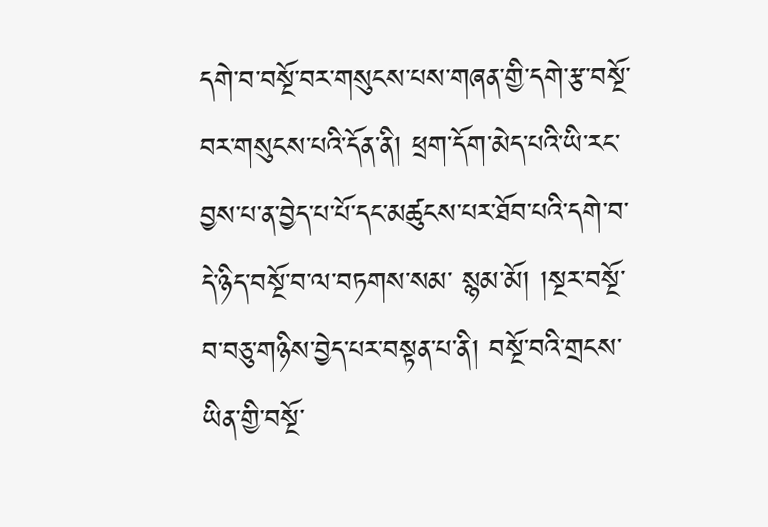དགེ་བ་བསྔོ་བར་གསུངས་པས་གཞན་གྱི་དགེ་རྩ་བསྔོ་བར་གསུངས་པའི་དོན་ནི། ཕྲག་དོག་མེད་པའི་ཡི་རང་བྱས་པ་ན་བྱེད་པ་པོ་དང་མཚུངས་པར་ཐོབ་པའི་དགེ་བ་དེ་ཉིད་བསྔོ་བ་ལ་བཏགས་སམ་ སྙམ་མོ། །སྔར་བསྔོ་བ་བཅུ་གཉིས་བྱེད་པར་བསྟན་པ་ནི། བསྔོ་བའི་གྲངས་ཡིན་གྱི་བསྔོ་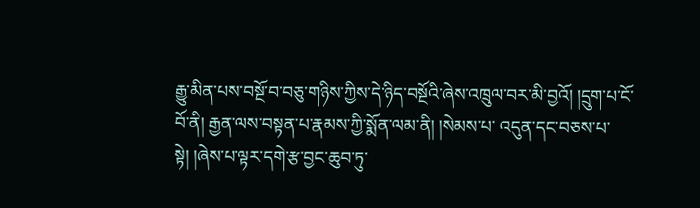རྒྱུ་མིན་པས་བསྔོ་བ་བཅུ་གཉིས་ཀྱིས་དེ་ཉིད་བསྔོའི་ཞེས་འཁྲུལ་བར་མི་བྱའོ། །དྲུག་པ་ངོ་བོ་ནི། རྒྱན་ལས་བསྟན་པ་རྣམས་ཀྱི་སྨོན་ལམ་ནི། །སེམས་པ་ འདུན་དང་བཅས་པ་སྟེ། །ཞེས་པ་ལྟར་དགེ་རྩ་བྱང་ཆུབ་ཏུ་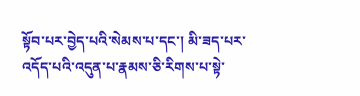སྟོབ་པར་བྱེད་པའི་སེམས་པ་དང་། མི་ཟད་པར་འདོད་པའི་འདུན་པ་རྣམས་ཅི་རིགས་པ་སྟེ་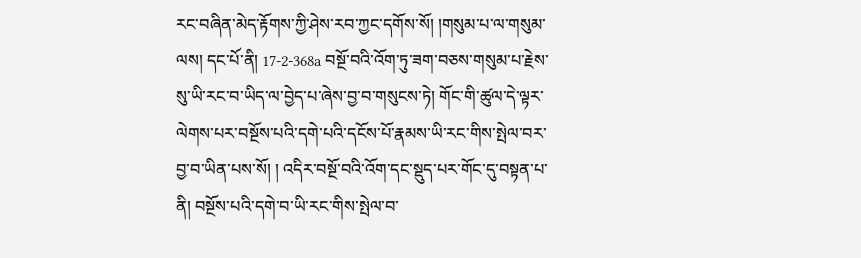རང་བཞིན་མེད་རྟོགས་ཀྱི་ཤེས་རབ་ཀྱང་དགོས་སོ། །གསུམ་པ་ལ་གསུམ་ལས། དང་པོ་ནི། 17-2-368a བསྔོ་བའི་འོག་ཏུ་ཟག་བཅས་གསུམ་པ་རྗེས་སུ་ཡི་རང་བ་ཡིད་ལ་བྱེད་པ་ཞེས་བྱ་བ་གསུངས་ཏེ། གོང་གི་ཚུལ་དེ་ལྟར་ལེགས་པར་བསྔོས་པའི་དགེ་པའི་དངོས་པོ་རྣམས་ཡི་རང་གིས་སྤེལ་བར་བྱ་བ་ཡིན་པས་སོ། ། འདིར་བསྔོ་བའི་འོག་དང་སྡུད་པར་གོང་དུ་བསྟན་པ་ནི། བསྔོས་པའི་དགེ་བ་ཡི་རང་གིས་སྤེལ་བ་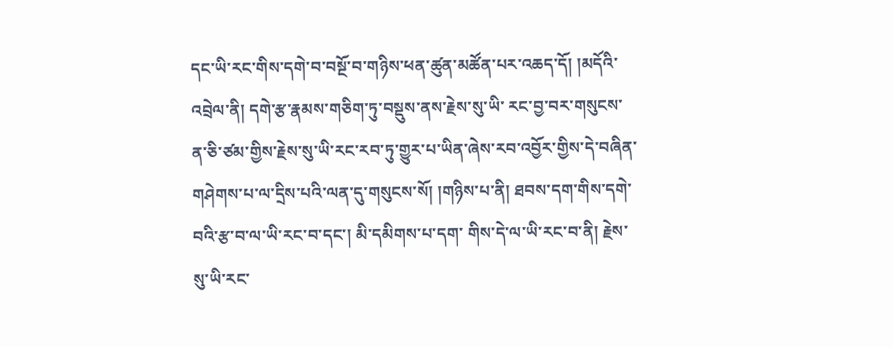དང་ཡི་རང་གིས་དགེ་བ་བསྔོ་བ་གཉིས་ཕན་ཚུན་མཚོན་པར་འཆད་དོ། །མདོའི་འབྲེལ་ནི། དགེ་རྩ་རྣམས་གཅིག་ཏུ་བསྡུས་ནས་རྗེས་སུ་ཡི་ རང་བྱ་བར་གསུངས་ན་ཅི་ཙམ་གྱིས་རྗེས་སུ་ཡི་རང་རབ་ཏུ་གྱུར་པ་ཡིན་ཞེས་རབ་འབྱོར་གྱིས་དེ་བཞིན་གཤེགས་པ་ལ་དྲིས་པའི་ལན་དུ་གསུངས་སོ། །གཉིས་པ་ནི། ཐབས་དག་གིས་དགེ་བའི་རྩ་བ་ལ་ཡི་རང་བ་དང་། མི་དམིགས་པ་དག་ གིས་དེ་ལ་ཡི་རང་བ་ནི། རྗེས་སུ་ཡི་རང་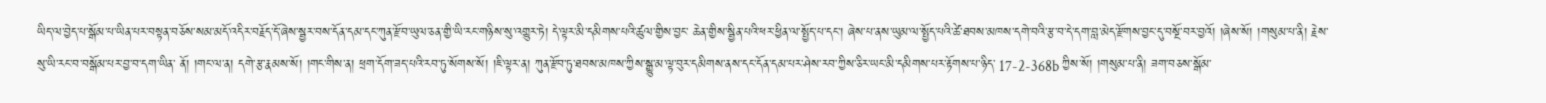ཡིད་ལ་བྱེད་པ་སྒོམ་པ་ཡིན་པར་བསྟན་བཅོས་སམ་མདོ་འདིར་བརྗོད་དོ་ཞེས་སྦྱར་བས་དོན་དམ་དང་ཀུན་རྫོབ་ཡུལ་ཅན་གྱི་ཡི་རང་གཉིས་སུ་འགྱུར་ཏེ། དེ་ལྟར་མི་དམིགས་པའི་ཚུལ་གྱིས་བྱང་ ཆེན་གྱིས་སྦྱིན་པའི་ཕར་ཕྱིན་ལ་སྤྱོད་པ་དང་། ཞེས་པ་ནས་ཡུམ་ལ་སྤྱོད་པའི་ཚེ་ཐབས་མཁས་དགེ་བའི་རྩ་བ་དེ་དག་བླ་མེད་རྫོགས་བྱང་དུ་བསྔོ་བར་བྱའོ། །ཞེས་སོ། །གསུམ་པ་ནི། རྗེས་སུ་ཡི་རང་བ་བསྒོམ་པར་བྱ་བ་དག་ཡིན་ ནོ། །གང་ལ་ན། དགེ་རྩ་རྣམས་སོ། །གང་གིས་ན། ཕྲག་དོག་ཟད་པའི་རབ་ཏུ་སོགས་སོ། །ཇི་ལྟར་ན། ཀུན་རྫོབ་ཏུ་ཐབས་མཁས་ཀྱིས་སྒྱུ་མ་ལྟ་བུར་དམིགས་ནས་དང་དོན་དམ་པར་ཤེས་རབ་ཀྱིས་ཅིར་ཡང་མི་དམིགས་པར་རྟོགས་པ་ཉིད་ 17-2-368b ཀྱིས་སོ། །གསུམ་པ་ནི། ཟག་བཅས་སྒོམ་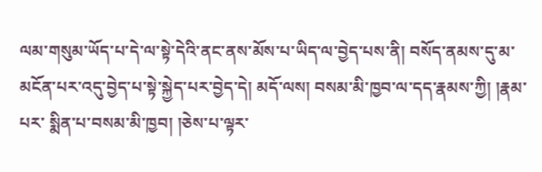ལམ་གསུམ་ཡོད་པ་དེ་ལ་སྟེ་དེའི་ནང་ནས་མོས་པ་ཡིད་ལ་བྱེད་པས་ནི། བསོད་ནམས་དུ་མ་མངོན་པར་འདུ་བྱེད་པ་སྟེ་སྐྱེད་པར་བྱེད་དེ། མདོ་ལས། བསམ་མི་ཁྱབ་ལ་དད་རྣམས་ཀྱི། །རྣམ་པར་ སྨིན་པ་བསམ་མི་ཁྱབ། །ཅེས་པ་ལྟར་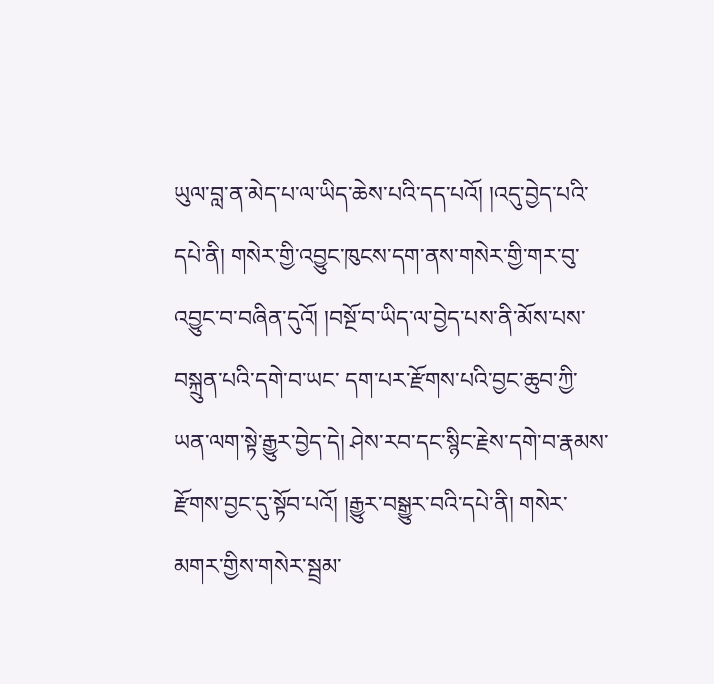ཡུལ་བླ་ན་མེད་པ་ལ་ཡིད་ཆེས་པའི་དད་པའོ། །འདུ་བྱེད་པའི་དཔེ་ནི། གསེར་གྱི་འབྱུང་ཁུངས་དག་ནས་གསེར་གྱི་གར་བུ་འབྱུང་བ་བཞིན་དུའོ། །བསྔོ་བ་ཡིད་ལ་བྱེད་པས་ནི་མོས་པས་བསྐྲུན་པའི་དགེ་བ་ཡང་ དག་པར་རྫོགས་པའི་བྱང་ཆུབ་ཀྱི་ཡན་ལག་སྟེ་རྒྱུར་བྱེད་དེ། ཤེས་རབ་དང་སྙིང་རྗེས་དགེ་བ་རྣམས་རྫོགས་བྱང་དུ་སྟོབ་པའོ། །རྒྱུར་བསྒྱུར་བའི་དཔེ་ནི། གསེར་མགར་གྱིས་གསེར་སྦྲམ་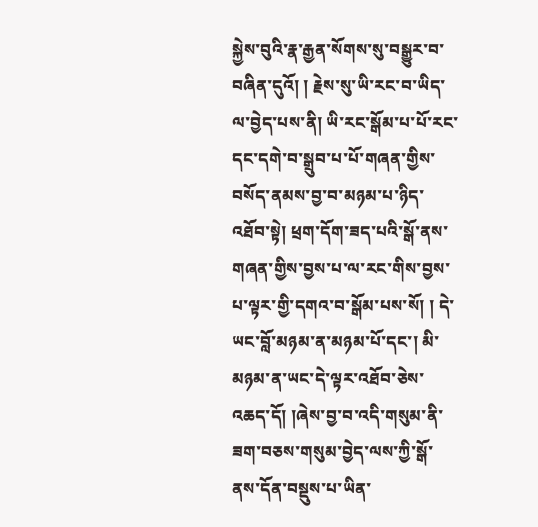སྐྱེས་བུའི་རྣ་རྒྱན་སོགས་སུ་བསྒྱུར་བ་བཞིན་དུའོ། ། རྗེས་སུ་ཡི་རང་བ་ཡིད་ལ་བྱེད་པས་ནི། ཡི་རང་སྒོམ་པ་པོ་རང་དང་དགེ་བ་སྒྲུབ་པ་པོ་གཞན་གྱིས་བསོད་ནམས་བྱ་བ་མཉམ་པ་ཉིད་འཐོབ་སྟེ། ཕྲག་དོག་ཟད་པའི་སྒོ་ནས་གཞན་གྱིས་བྱས་པ་ལ་རང་གིས་བྱས་པ་ལྟར་གྱི་དགའ་བ་སྒོམ་པས་སོ། ། དེ་ཡང་བློ་མཉམ་ན་མཉམ་པོ་དང་། མི་མཉམ་ན་ཡང་དེ་ལྟར་འཐོབ་ཅེས་འཆད་དོ། །ཞེས་བྱ་བ་འདི་གསུམ་ནི་ཟག་བཅས་གསུམ་བྱེད་ལས་ཀྱི་སྒོ་ནས་དོན་བསྡུས་པ་ཡིན་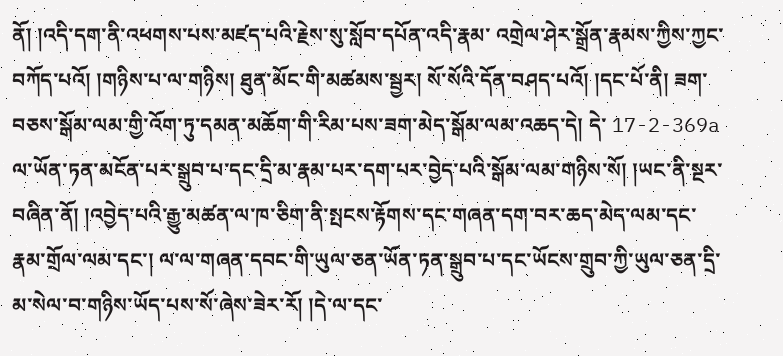ནོ། །འདི་དག་ནི་འཕགས་པས་མཛད་པའི་རྗེས་སུ་སློབ་དཔོན་འདི་རྣམ་ འགྲེལ་ཤེར་སྒྲོན་རྣམས་ཀྱིས་ཀྱང་བཀོད་པའོ། །གཉིས་པ་ལ་གཉིས། ཐུན་མོང་གི་མཚམས་སྦྱར། སོ་སོའི་དོན་བཤད་པའོ། །དང་པོ་ནི། ཟག་བཅས་སྒོམ་ལམ་གྱི་འོག་ཏུ་དམན་མཆོག་གི་རིམ་པས་ཟག་མེད་སྒོམ་ལམ་འཆད་དེ། དེ་ 17-2-369a ལ་ཡོན་ཏན་མངོན་པར་སྒྲུབ་པ་དང་དྲི་མ་རྣམ་པར་དག་པར་བྱེད་པའི་སྒོམ་ལམ་གཉིས་སོ། །ཡང་ནི་སྔར་བཞིན་ནོ། །འབྱེད་པའི་རྒྱུ་མཚན་ལ་ཁ་ཅིག་ནི་སྤངས་རྟོགས་དང་གཞན་དག་བར་ཆད་མེད་ལམ་དང་ རྣམ་གྲོལ་ལམ་དང་། ལ་ལ་གཞན་དབང་གི་ཡུལ་ཅན་ཡོན་ཏན་སྒྲུབ་པ་དང་ཡོངས་གྲུབ་ཀྱི་ཡུལ་ཅན་དྲི་མ་སེལ་བ་གཉིས་ཡོད་པས་སོ་ཞེས་ཟེར་རོ། །དེ་ལ་དང་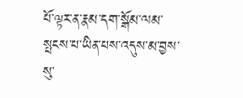པོ་ལྟར་ན་རྣམ་དག་སྒོམ་ལམ་སྤངས་པ་ཡིན་པས་འདུས་མ་བྱས་སུ་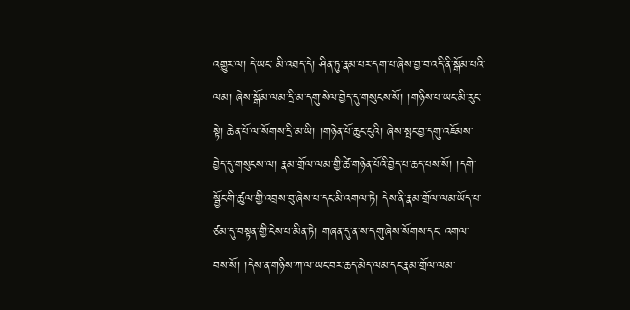འགྱུར་ལ། དེ་ཡང་ མི་འཐད་དེ། ཤིན་ཏུ་རྣམ་པར་དག་པ་ཞེས་བྱ་བ་འདི་ནི་སྒོམ་པའི་ལམ། ཞེས་སྒོམ་ལམ་དྲི་མ་དགུ་སེལ་བྱེད་དུ་གསུངས་སོ། །གཉིས་པ་ཡང་མི་རུང་སྟེ། ཆེན་པོ་ལ་སོགས་དྲི་མ་ཡི། །གཉེན་པོ་ཆུང་ངུའི། ཞེས་སྤང་བྱ་དགུ་འཇོམས་ བྱེད་དུ་གསུངས་ལ། རྣམ་གྲོལ་ལམ་གྱི་ཚེ་གཉེན་པོའི་བྱེད་པ་ཆད་པས་སོ། །དགེ་སྦྱོང་གི་ཚུལ་གྱི་འབྲས་བུ་ཞེས་པ་དང་མི་འགལ་ཏེ། དེས་ནི་རྣམ་གྲོལ་ལམ་ཡོད་པ་ཙམ་དུ་བསྟན་གྱི་ངེས་པ་མིན་ཏེ། གཞན་དུ་ན་ས་དགུ་ཞེས་སོགས་དང་ འགལ་བས་སོ། །དེས་ན་གཉིས་ཀ་ལ་ཡང་བར་ཆད་མེད་ལམ་དང་རྣམ་གྲོལ་ལམ་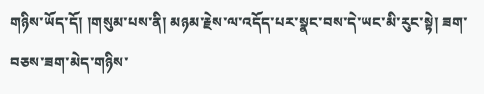གཉིས་ཡོད་དོ། །གསུམ་པས་ནི། མཉམ་རྗེས་ལ་འདོད་པར་སྣང་བས་དེ་ཡང་མི་རུང་སྟེ། ཟག་བཅས་ཟག་མེད་གཉིས་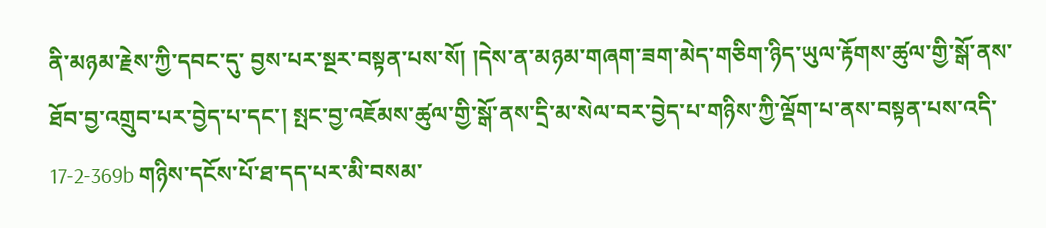ནི་མཉམ་རྗེས་ཀྱི་དབང་དུ་ བྱས་པར་སྔར་བསྟན་པས་སོ། །དེས་ན་མཉམ་གཞག་ཟག་མེད་གཅིག་ཉིད་ཡུལ་རྟོགས་ཚུལ་གྱི་སྒོ་ནས་ཐོབ་བྱ་འགྲུབ་པར་བྱེད་པ་དང་། སྤང་བྱ་འཇོམས་ཚུལ་གྱི་སྒོ་ནས་དྲི་མ་སེལ་བར་བྱེད་པ་གཉིས་ཀྱི་ལྡོག་པ་ནས་བསྟན་པས་འདི་ 17-2-369b གཉིས་དངོས་པོ་ཐ་དད་པར་མི་བསམ་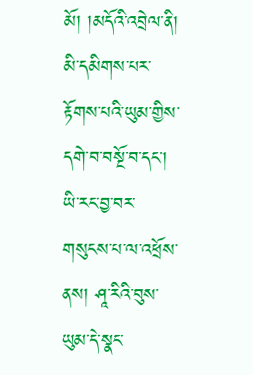མོ། །མདོའི་འབྲེལ་ནི། མི་དམིགས་པར་རྟོགས་པའི་ཡུམ་གྱིས་དགེ་བ་བསྔོ་བ་དང་། ཡི་རང་བྱ་བར་གསུངས་པ་ལ་འཕྲོས་ནས། ཤཱ་རིའི་བུས་ཡུམ་དེ་སྣང་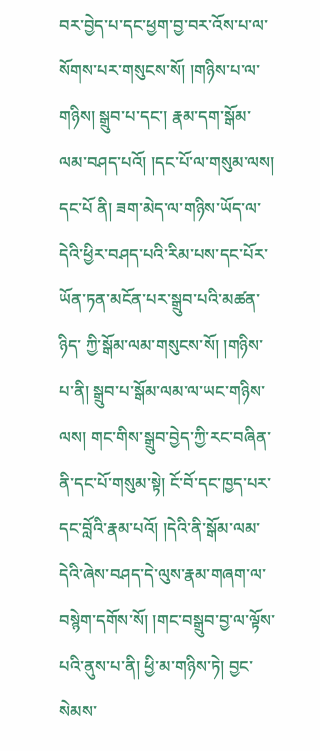བར་བྱེད་པ་དང་ཕྱག་བྱ་བར་འོས་པ་ལ་ སོགས་པར་གསུངས་སོ། །གཉིས་པ་ལ་གཉིས། སྒྲུབ་པ་དང་། རྣམ་དག་སྒོམ་ལམ་བཤད་པའོ། །དང་པོ་ལ་གསུམ་ལས། དང་པོ ནི། ཟག་མེད་ལ་གཉིས་ཡོད་ལ་དེའི་ཕྱིར་བཤད་པའི་རིམ་པས་དང་པོར་ཡོན་ཏན་མངོན་པར་སྒྲུབ་པའི་མཚན་ཉིད་ ཀྱི་སྒོམ་ལམ་གསུངས་སོ། །གཉིས་པ་ནི། སྒྲུབ་པ་སྒོམ་ལམ་ལ་ཡང་གཉིས་ལས། གང་གིས་སྒྲུབ་བྱེད་ཀྱི་རང་བཞིན་ནི་དང་པོ་གསུམ་སྟེ། ངོ་བོ་དང་ཁྱད་པར་དང་བློའི་རྣམ་པའོ། །དེའི་ནི་སྒོམ་ལམ་དེའི་ཞེས་བཤད་དེ་ལུས་རྣམ་གཞག་ལ་ བསྙེག་དགོས་སོ། །གང་བསྒྲུབ་བྱ་ལ་ལྟོས་པའི་ནུས་པ་ནི། ཕྱི་མ་གཉིས་ཏེ། བྱང་སེམས་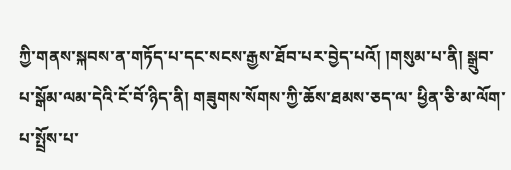ཀྱི་གནས་སྐབས་ན་གཏོད་པ་དང་སངས་རྒྱས་ཐོབ་པར་བྱེད་པའོ། །གསུམ་པ་ནི། སྒྲུབ་པ་སྒོམ་ལམ་དེའི་ངོ་བོ་ཉིད་ནི། གཟུགས་སོགས་ཀྱི་ཆོས་ཐམས་ཅད་ལ་ ཕྱིན་ཅི་མ་ལོག་པ་སྤྲོས་པ་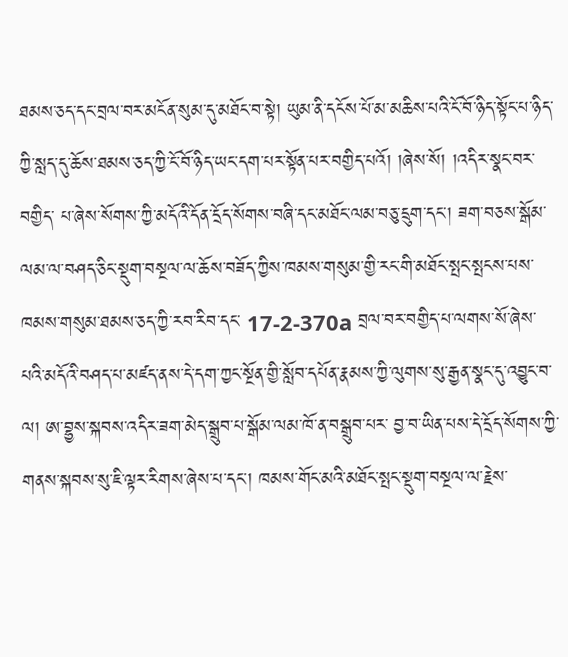ཐམས་ཅད་དང་བྲལ་བར་མངོན་སུམ་དུ་མཐོང་བ་སྟེ། ཡུམ་ནི་དངོས་པོ་མ་མཆིས་པའི་ངོ་བོ་ཉིད་སྟོང་པ་ཉིད་ཀྱི་སླད་དུ་ཆོས་ཐམས་ཅད་ཀྱི་ངོ་བོ་ཉིད་ཡང་དག་པར་སྟོན་པར་བགྱིད་པའོ། །ཞེས་སོ། །འདིར་སྣང་བར་བགྱིད་ པ་ཞེས་སོགས་ཀྱི་མདོའི་དོན་དྲོད་སོགས་བཞི་དང་མཐོང་ལམ་བཅུ་དྲུག་དང་། ཟག་བཅས་སྒོམ་ལམ་ལ་བཤད་ཅིང་སྡུག་བསྔལ་ལ་ཆོས་བཟོད་ཀྱིས་ཁམས་གསུམ་གྱི་རང་གི་མཐོང་སྤང་སྤངས་པས་ཁམས་གསུམ་ཐམས་ཅད་ཀྱི་རབ་རིབ་དང་ 17-2-370a བྲལ་བར་བགྱིད་པ་ལགས་སོ་ཞེས་པའི་མདོའི་བཤད་པ་མཛད་ནས་དེ་དག་ཀྱང་སྔོན་གྱི་སློབ་དཔོན་རྣམས་ཀྱི་ལུགས་སུ་རྒྱན་སྣང་དུ་འབྱུང་བ་ལ། ཨ་བྷྱས་སྐབས་འདིར་ཟག་མེད་སྒྲུབ་པ་སྒོམ་ལམ་ཁོ་ན་བསྒྲུབ་པར་ བྱ་བ་ཡིན་པས་དེ་དྲོད་སོགས་ཀྱི་གནས་སྐབས་སུ་ཇི་ལྟར་རིགས་ཞེས་པ་དང་། ཁམས་གོང་མའི་མཐོང་སྤང་སྡུག་བསྔལ་ལ་རྗེས་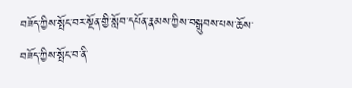བཟོད་ཀྱིས་སྤོང་བར་སྔོན་གྱི་སློབ་དཔོན་རྣམས་ཀྱིས་བསྒྲུབས་པས་ཆོས་བཟོད་ཀྱིས་སྤོང་བ་ནི་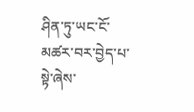ཤིན་ཏུ་ཡང་ངོ་ མཚར་བར་བྱེད་པ་སྟེ་ཞེས་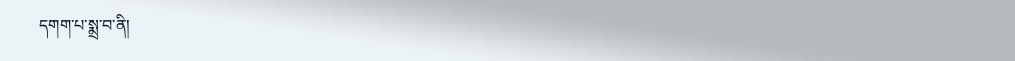དགག་པ་སྨྲ་བ་ནི།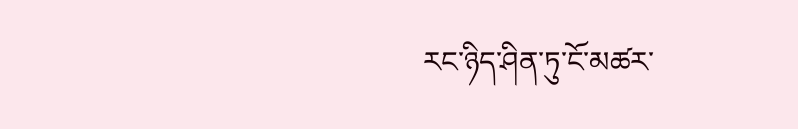རང་ཉིད་ཤིན་ཏུ་ངོ་མཚར་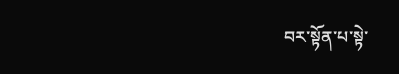བར་སྟོན་པ་སྟེ་